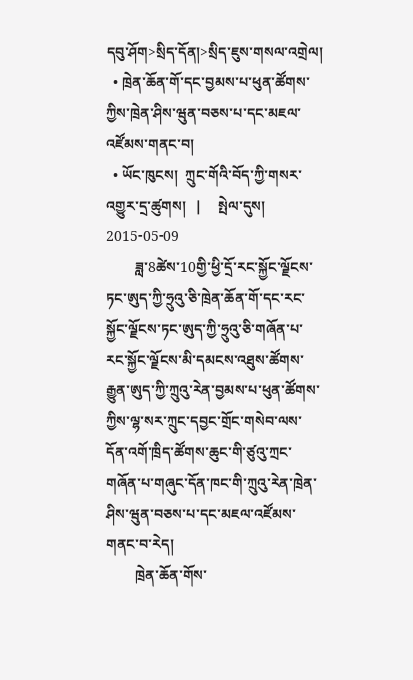དབུ་ཤོག>སྲིད་དོན།>སྲིད་ཇུས་གསལ་འགྲེལ།
  • ཁྲེན་ཆོན་གོ་དང་བྱམས་པ་ཕུན་ཚོགས་ཀྱིས་ཁྲེན་ཤིས་ཝུན་བཅས་པ་དང་མཇལ་འཛོམས་གནང་བ།
  • ཡོང་ཁུངས།  ཀྲུང་གོའི་བོད་ཀྱི་གསར་འགྱུར་དྲ་ཚུགས།   |     སྤེལ་དུས།  2015-05-09
        ཟླ་8ཚེས་10གྱི་ཕྱི་དྲོ་རང་སྐྱོང་ལྗོངས་ཏང་ཨུད་ཀྱི་ཧྲུའུ་ཅི་ཁྲེན་ཆོན་གོ་དང་རང་སྐྱོང་ལྗོངས་ཏང་ཨུད་ཀྱི་ཧྲུའུ་ཅི་གཞོན་པ་རང་སྐྱོང་ལྗོངས་མི་དམངས་འཐུས་ཚོགས་རྒྱུན་ཨུད་ཀྱི་ཀྲུའུ་རེན་བྱམས་པ་ཕུན་ཚོགས་ཀྱིས་ལྷ་སར་ཀྲུང་དབྱང་གྲོང་གསེབ་ལས་དོན་འགོ་ཁྲིད་ཚོགས་ཆུང་གི་ཙུའུ་ཀྲང་གཞོན་པ་གཞུང་དོན་ཁང་གི་ཀྲུའུ་རེན་ཁྲེན་ཤིས་ཝུན་བཅས་པ་དང་མཇལ་འཛོམས་གནང་བ་རེད།
        ཁྲེན་ཆོན་གོས་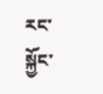རང་སྐྱོང་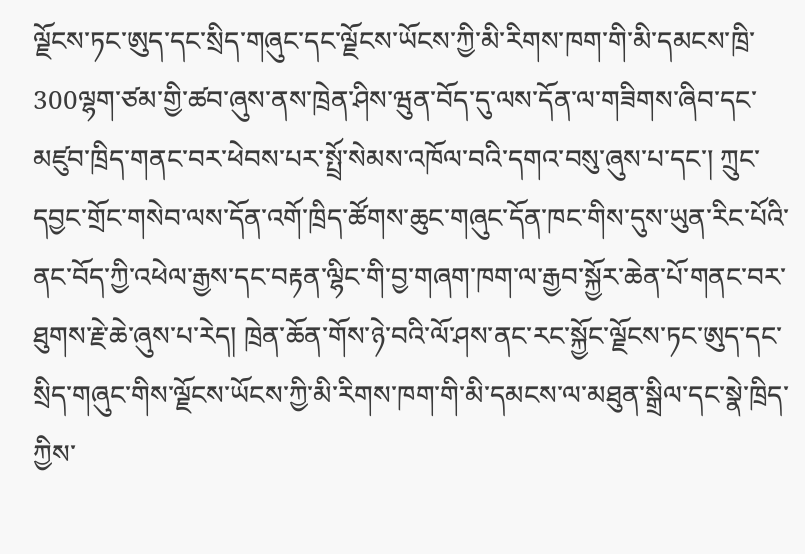ལྗོངས་ཏང་ཨུད་དང་སྲིད་གཞུང་དང་ལྗོངས་ཡོངས་ཀྱི་མི་རིགས་ཁག་གི་མི་དམངས་ཁྲི་300ལྷག་ཙམ་གྱི་ཚབ་ཞུས་ནས་ཁྲེན་ཤིས་ཝུན་བོད་དུ་ལས་དོན་ལ་གཟིགས་ཞིབ་དང་མཛུབ་ཁྲིད་གནང་བར་ཕེབས་པར་སྤྲོ་སེམས་འཁོལ་བའི་དགའ་བསུ་ཞུས་པ་དང་། ཀྲུང་དབྱང་གྲོང་གསེབ་ལས་དོན་འགོ་ཁྲིད་ཚོགས་ཆུང་གཞུང་དོན་ཁང་གིས་དུས་ཡུན་རིང་པོའི་ནང་བོད་ཀྱི་འཕེལ་རྒྱས་དང་བརྟན་ལྷིང་གི་བྱ་གཞག་ཁག་ལ་རྒྱབ་སྐྱོར་ཆེན་པོ་གནང་བར་ཐུགས་རྗེ་ཆེ་ཞུས་པ་རེད། ཁྲེན་ཆོན་གོས་ཉེ་བའི་ལོ་ཤས་ནང་རང་སྐྱོང་ལྗོངས་ཏང་ཨུད་དང་སྲིད་གཞུང་གིས་ལྗོངས་ཡོངས་ཀྱི་མི་རིགས་ཁག་གི་མི་དམངས་ལ་མཐུན་སྒྲིལ་དང་སྣེ་ཁྲིད་ཀྱིས་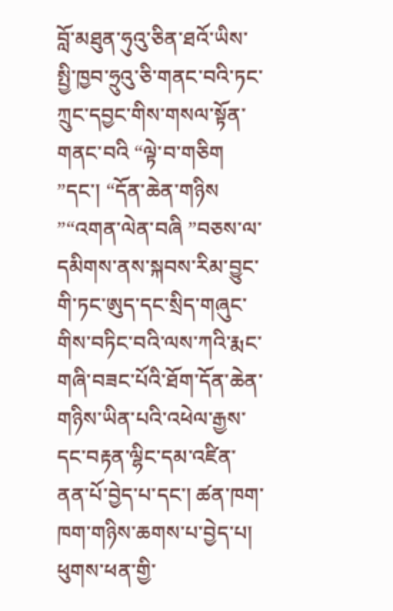བློ་མཐུན་ཧུའུ་ཅིན་ཐའོ་ཡིས་སྤྱི་ཁྱབ་ཧྲུའུ་ཅི་གནང་བའི་ཏང་ཀྲུང་དབྱང་གིས་གསལ་སྟོན་གནང་བའི “ལྟེ་བ་གཅིག ”དང་། “དོན་ཆེན་གཉིས ”“འགན་ལེན་བཞི ”བཅས་ལ་དམིགས་ནས་སྐབས་རིམ་བྱུང་གི་ཏང་ཨུད་དང་སྲིད་གཞུང་གིས་བཏིང་བའི་ལས་ཀའི་རྨང་གཞི་བཟང་པོའི་ཐོག་དོན་ཆེན་གཉིས་ཡིན་པའི་འཕེལ་རྒྱས་དང་བརྟན་ལྷིང་དམ་འཛིན་ནན་པོ་བྱེད་པ་དང་། ཚན་ཁག་ཁག་གཉིས་ཆགས་པ་བྱེད་པ། ཕུགས་ཕན་གྱི་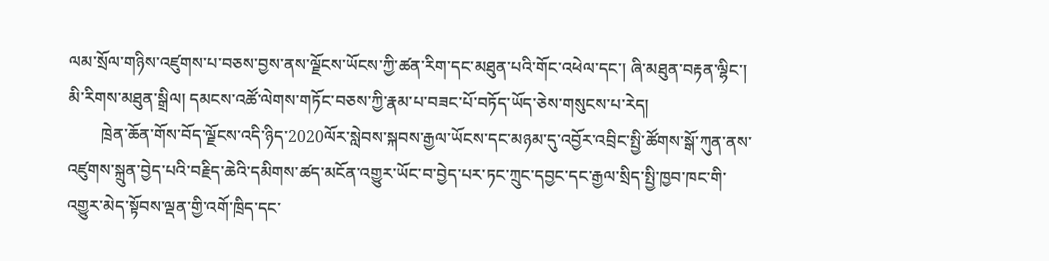ལམ་སྲོལ་གཉིས་འཛུགས་པ་བཅས་བྱས་ནས་ལྗོངས་ཡོངས་ཀྱི་ཚན་རིག་དང་མཐུན་པའི་གོང་འཕེལ་དང་། ཞི་མཐུན་བརྟན་ལྷིང་། མི་རིགས་མཐུན་སྒྲིལ། དམངས་འཚོ་ལེགས་གཏོང་བཅས་ཀྱི་རྣམ་པ་བཟང་པོ་བཏོད་ཡོད་ཅེས་གསུངས་པ་རེད།
        ཁྲེན་ཆོན་གོས་བོད་ལྗོངས་འདི་ཉིད་2020ལོར་སླེབས་སྐབས་རྒྱལ་ཡོངས་དང་མཉམ་དུ་འབྱོར་འབྲིང་སྤྱི་ཚོགས་སྒོ་ཀུན་ནས་འཛུགས་སྐྲུན་བྱེད་པའི་བརྗིད་ཆེའི་དམིགས་ཚད་མངོན་འགྱུར་ཡོང་བ་བྱེད་པར་ཏང་ཀྲུང་དབྱང་དང་རྒྱལ་སྲིད་སྤྱི་ཁྱབ་ཁང་གི་འགྱུར་མེད་སྟོབས་ལྡན་གྱི་འགོ་ཁྲིད་དང་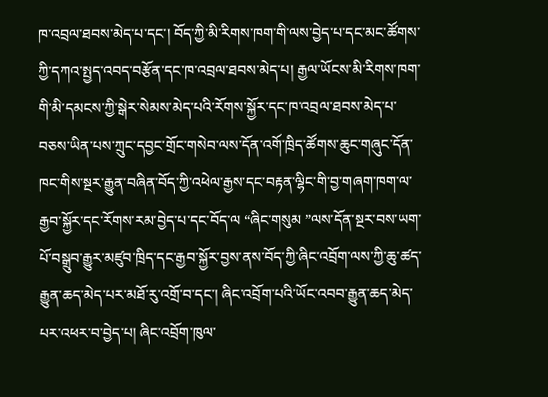ཁ་འབྲལ་ཐབས་མེད་པ་དང་། བོད་ཀྱི་མི་རིགས་ཁག་གི་ལས་བྱེད་པ་དང་མང་ཚོགས་ཀྱི་དཀའ་སྤྱད་འབད་བརྩོན་དང་ཁ་འབྲལ་ཐབས་མེད་པ། རྒྱལ་ཡོངས་མི་རིགས་ཁག་གི་མི་དམངས་ཀྱི་སྒེར་སེམས་མེད་པའི་རོགས་སྐྱོར་དང་ཁ་འབྲལ་ཐབས་མེད་པ་བཅས་ཡིན་པས་ཀྲུང་དབྱང་གྲོང་གསེབ་ལས་དོན་འགོ་ཁྲིད་ཚོགས་ཆུང་གཞུང་དོན་ཁང་གིས་སྔར་རྒྱུན་བཞིན་བོད་ཀྱི་འཕེལ་རྒྱས་དང་བརྟན་ལྷིང་གི་བྱ་གཞག་ཁག་ལ་རྒྱབ་སྐྱོར་དང་རོགས་རམ་བྱེད་པ་དང་བོད་ལ “ཞིང་གསུམ ”ལས་དོན་སྔར་བས་ཡག་པོ་བསྒྲུབ་རྒྱུར་མཛུབ་ཁྲིད་དང་རྒྱབ་སྐྱོར་བྱས་ནས་བོད་ཀྱི་ཞིང་འབྲོག་ལས་ཀྱི་ཆུ་ཚད་རྒྱུན་ཆད་མེད་པར་མཐོ་རུ་འགྲོ་བ་དང་། ཞིང་འབྲོག་པའི་ཡོང་འབབ་རྒྱུན་ཆད་མེད་པར་འཕར་བ་བྱེད་པ། ཞིང་འབྲོག་ཁུལ་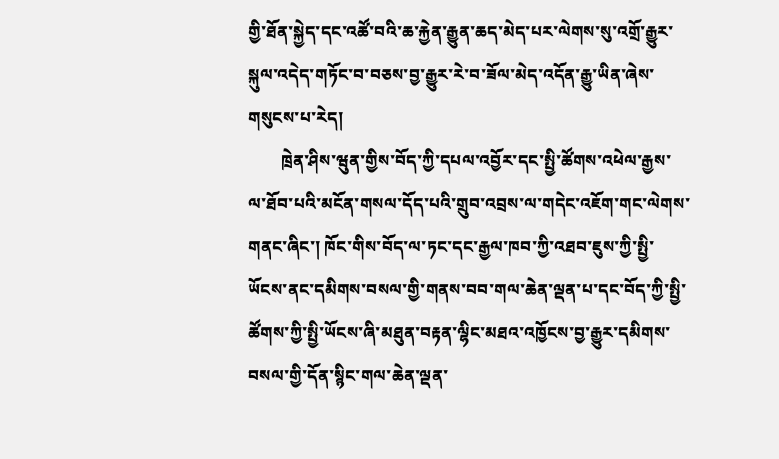གྱི་ཐོན་སྐྱེད་དང་འཚོ་བའི་ཆ་རྐྱེན་རྒྱུན་ཆད་མེད་པར་ལེགས་སུ་འགྲོ་རྒྱུར་སྐུལ་འདེད་གཏོང་བ་བཅས་བྱ་རྒྱུར་རེ་བ་ཟོལ་མེད་འདོན་རྒྱུ་ཡིན་ཞེས་གསུངས་པ་རེད།
        ཁྲེན་ཤིས་ཝུན་གྱིས་བོད་ཀྱི་དཔལ་འབྱོར་དང་སྤྱི་ཚོགས་འཕེལ་རྒྱས་ལ་ཐོབ་པའི་མངོན་གསལ་དོད་པའི་གྲུབ་འབྲས་ལ་གདེང་འཇོག་གང་ལེགས་གནང་ཞིང་། ཁོང་གིས་བོད་ལ་ཏང་དང་རྒྱལ་ཁབ་ཀྱི་འཐབ་ཇུས་ཀྱི་སྤྱི་ཡོངས་ནང་དམིགས་བསལ་གྱི་གནས་བབ་གལ་ཆེན་ལྡན་པ་དང་བོད་ཀྱི་སྤྱི་ཚོགས་ཀྱི་སྤྱི་ཡོངས་ཞི་མཐུན་བརྟན་ལྷིང་མཐའ་འཁྱོངས་བྱ་རྒྱུར་དམིགས་བསལ་གྱི་དོན་སྙིང་གལ་ཆེན་ལྡན་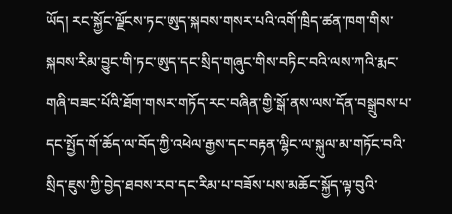ཡོད། རང་སྐྱོང་ལྗོངས་ཏང་ཨུད་སྐབས་གསར་པའི་འགོ་ཁྲིད་ཚན་ཁག་གིས་སྐབས་རིམ་བྱུང་གི་ཏང་ཨུད་དང་སྲིད་གཞུང་གིས་བཏིང་བའི་ལས་ཀའི་རྨང་གཞི་བཟང་པོའི་ཐོག་གསར་གཏོད་རང་བཞིན་གྱི་སྒོ་ནས་ལས་དོན་བསྒྲུབས་པ་དང་སྤྱོད་གོ་ཆོད་ལ་བོད་ཀྱི་འཕེལ་རྒྱས་དང་བརྟན་ལྷིང་ལ་སྐུལ་མ་གཏོང་བའི་སྲིད་ཇུས་ཀྱི་བྱེད་ཐབས་རབ་དང་རིམ་པ་བཟོས་པས་མཆོང་སྐྱོད་ལྟ་བུའི་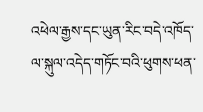འཕེལ་རྒྱས་དང་ཡུན་རིང་བདེ་འཁོད་ལ་སྐུལ་འདེད་གཏོང་བའི་ཕུགས་ཕན་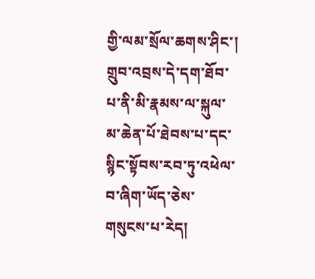གྱི་ལམ་སྲོལ་ཆགས་ཤིང་། གྲུབ་འབྲས་དེ་དག་ཐོབ་པ་ནི་མི་རྣམས་ལ་སྐུལ་མ་ཆེན་པོ་ཐེབས་པ་དང་སྙིང་སྟོབས་རབ་ཏུ་འཕེལ་བ་ཞིག་ཡོད་ཅེས་གསུངས་པ་རེད།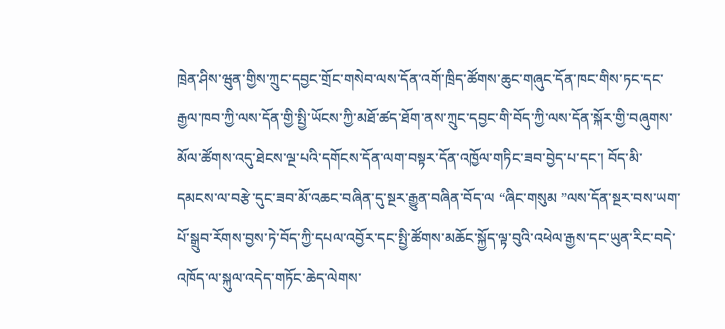ཁྲེན་ཤིས་ཝུན་གྱིས་ཀྲུང་དབྱང་གྲོང་གསེབ་ལས་དོན་འགོ་ཁྲིད་ཚོགས་ཆུང་གཞུང་དོན་ཁང་གིས་ཏང་དང་རྒྱལ་ཁབ་ཀྱི་ལས་དོན་གྱི་སྤྱི་ཡོངས་ཀྱི་མཐོ་ཚད་ཐོག་ནས་ཀྲུང་དབྱང་གི་བོད་ཀྱི་ལས་དོན་སྐོར་གྱི་བཞུགས་མོལ་ཚོགས་འདུ་ཐེངས་ལྔ་པའི་དགོངས་དོན་ལག་བསྟར་དོན་འཁྱོལ་གཏིང་ཟབ་བྱེད་པ་དང་། བོད་མི་དམངས་ལ་བརྩེ་དུང་ཟབ་མོ་འཆང་བཞིན་དུ་སྔར་རྒྱུན་བཞིན་བོད་ལ “ཞིང་གསུམ ”ལས་དོན་སྔར་བས་ཡག་པོ་སྒྲུབ་རོགས་བྱས་ཏེ་བོད་ཀྱི་དཔལ་འབྱོར་དང་སྤྱི་ཚོགས་མཆོང་སྐྱོད་ལྟ་བུའི་འཕེལ་རྒྱས་དང་ཡུན་རིང་བདེ་འཁོད་ལ་སྐུལ་འདེད་གཏོང་ཆེད་ལེགས་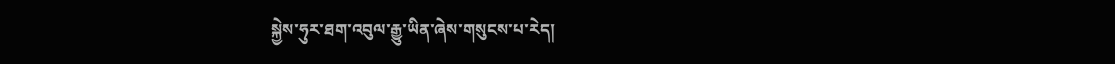སྐྱེས་ཧུར་ཐག་འབུལ་རྒྱུ་ཡིན་ཞེས་གསུངས་པ་རེད།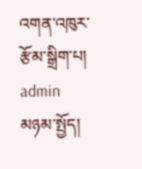འགན་འཁུར་རྩོམ་སྒྲིག་པ། admin
མཉམ་སྤྱོད།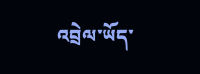འབྲེལ་ཡོད་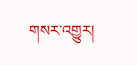གསར་འགྱུར།